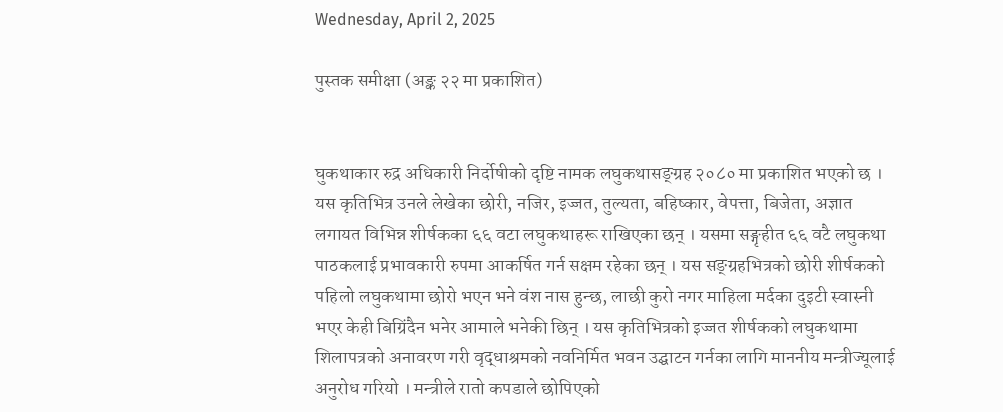Wednesday, April 2, 2025

पुस्तक समीक्षा (अङ्क २२ मा प्रकाशित)


घुकथाकार रुद्र अधिकारी निर्दोषीको दृष्टि नामक लघुकथासङ्ग्रह २०८० मा प्रकाशित भएको छ । यस कृतिभित्र उनले लेखेका छोरी, नजिर, इज्जत, तुल्यता, बहिष्कार, वेपत्ता, बिजेता, अज्ञात लगायत विभिन्न शीर्षकका ६६ वटा लघुकथाहरू राखिएका छन् । यसमा सङ्गृहीत ६६ वटै लघुकथा पाठकलाई प्रभावकारी रुपमा आकर्षित गर्न सक्षम रहेका छन्‌ । यस सङ्ग्रहभित्रको छोरी शीर्षकको पहिलो लघुकथामा छोरो भएन भने वंश नास हुन्छ, लाछी कुरो नगर माहिला मर्दका दुइटी स्वास्नी भएर केही बिग्रिंदैन भनेर आमाले भनेकी छिन् । यस कृतिभित्रको इज्जत शीर्षकको लघुकथामा शिलापत्रको अनावरण गरी वृद्धाश्रमको नवनिर्मित भवन उद्घाटन गर्नका लागि माननीय मन्त्रीज्यूलाई अनुरोध गरियो । मन्त्रीले रातो कपडाले छोपिएको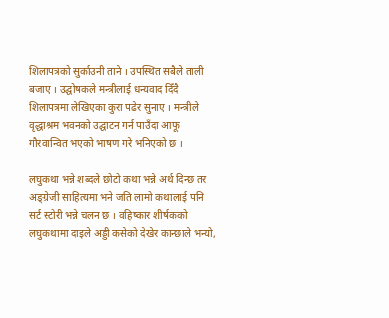शिलापत्रको सुर्काउनी ताने । उपस्थित सबैले ताली बजाए । उद्घोषकले मन्त्रीलाई धन्यवाद दिँदै शिलापत्रमा लेखिएका कुरा पढेर सुनाए । मन्त्रीले वृद्धाश्रम भवनको उद्घाटन गर्न पाउँदा आफू गौरवान्वित भएको भाषण गरे भनिएको छ ।

लघुकथा भन्ने शब्दले छोटो कथा भन्ने अर्थ दिन्छ तर अङ्ग्रेजी साहित्यमा भने जति लामो कथालाई पनि सर्ट स्टोरी भन्ने चलन छ । वहिष्कार शीर्षकको लघुकथामा दाइले अड्डी कसेको देखेर कान्छाले भन्यो,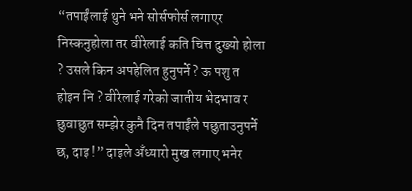“तपाईंलाई थुने भने सोर्सफोर्स लगाएर निस्कनुहोला तर वीरेलाई कति चित्त दुख्यो होला ? उसले किन अपहेलित हुनुपर्ने ? ऊ पशु त होइन नि ? वीरेलाई गरेको जातीय भेदभाव र छुवाछुत सम्झेर कुनै दिन तपाईंले पछुताउनुपर्ने छ, दाइ !” दाइले अँध्यारो मुख लगाए भनेर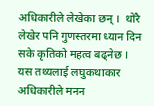अधिकारीले लेखेका छन् ।  थोरै लेखेर पनि गुणस्तरमा ध्यान दिन सके कृतिको महत्व बढ्नेछ । यस तथ्यलाई लघुकथाकार अधिकारीले मनन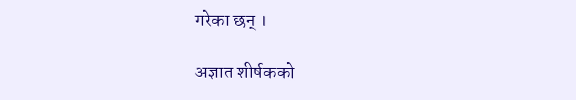गरेका छन् ।

अज्ञात शीर्षकको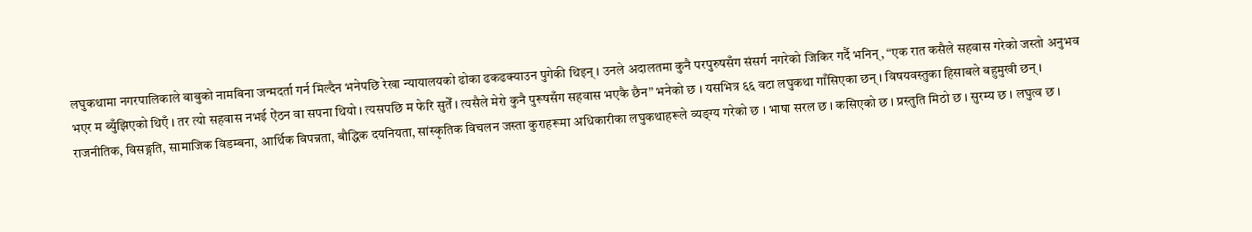लघुकथामा नगरपालिकाले बाबुको नामबिना जन्मदर्ता गर्न मिल्दैन भनेपछि रेखा न्यायालयको ढोका ढकढक्याउन पुगेकी थिइन् । उनले अदालतमा कुनै परपुरुषसँग संसर्ग नगरेको जिकिर गर्दै भनिन्, “एक रात कसैले सहवास गरेको जस्तो अनुभव भएर म ब्युँझिएको थिएँ । तर त्यो सहवास नभई ऐंठन वा सपना थियो । त्यसपछि म फेरि सुतेँ । त्यसैले मेरो कुनै पुरूषसँग सहवास भएकै छैन” भनेको छ । यसभित्र ६६ वटा लघुकथा गाँसिएका छन् । विषयवस्तुका हिसाबले बहुमुखी छन् । राजनीतिक, विसङ्गति, सामाजिक विडम्बना, आर्थिक विपन्नता, बौद्धिक दयनियता, सांस्कृतिक विचलन जस्ता कुराहरूमा अधिकारीका लघुकथाहरूले व्यङ्ग्य गरेको छ । भाषा सरल छ । कसिएको छ । प्रस्तुति मिठो छ । सुरम्य छ । लघुत्व छ ।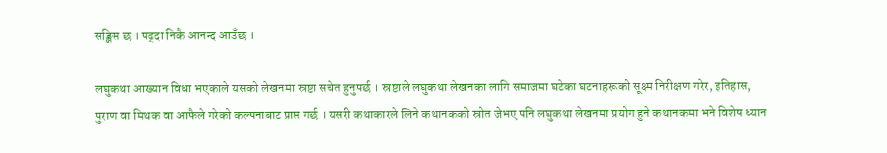सङ्क्षिप्त छ । पढ्दा निकै आनन्द आउँछ ।

लघुकथा आख्यान विधा भएकाले यसको लेखनमा स्रष्टा सचेत हुनुपर्छ । स्रष्टाले लघुकथा लेखनका लागि समाजमा घटेका घटनाहरूको सूक्ष्म निरीक्षण गरेर, इतिहास, पुराण वा मिथक वा आफैले गरेको कल्पनाबाट प्राप्त गर्छ । यसरी कथाकारले लिने कथानकको स्रोत जेभए पनि लघुकथा लेखनमा प्रयोग हुने कथानकमा भने विशेष ध्यान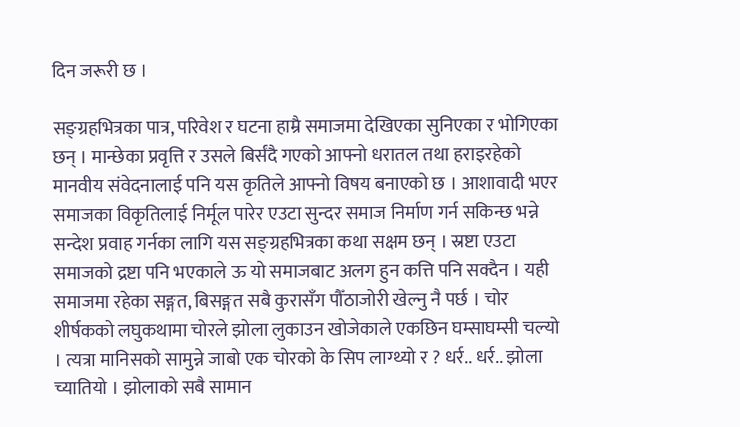दिन जरूरी छ ।

सङ्ग्रहभित्रका पात्र, परिवेश र घटना हाम्रै समाजमा देखिएका सुनिएका र भोगिएका छन् । मान्छेका प्रवृत्ति र उसले बिर्संदै गएको आफ्नो धरातल तथा हराइरहेको मानवीय संवेदनालाई पनि यस कृतिले आफ्नो विषय बनाएको छ । आशावादी भएर समाजका विकृतिलाई निर्मूल पारेर एउटा सुन्दर समाज निर्माण गर्न सकिन्छ भन्ने सन्देश प्रवाह गर्नका लागि यस सङ्ग्रहभित्रका कथा सक्षम छन्‌ । स्रष्टा एउटा समाजको द्रष्टा पनि भएकाले ऊ यो समाजबाट अलग हुन कत्ति पनि सक्दैन । यही समाजमा रहेका सङ्गत, बिसङ्गत सबै कुरासँग पौँठाजोरी खेल्नु नै पर्छ । चोर शीर्षकको लघुकथामा चोरले झोला लुकाउन खोजेकाले एकछिन घम्साघम्सी चल्यो । त्यत्रा मानिसको सामुन्ने जाबो एक चोरको के सिप लाग्थ्यो र ? धर्र.. धर्र.. झोला च्यातियो । झोलाको सबै सामान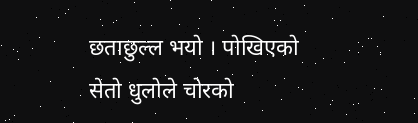छताछुल्ल भयो । पोखिएको सेतो धुलोले चोरको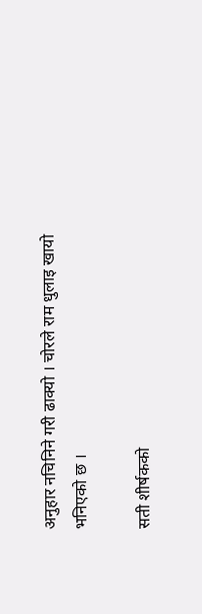अनुहार नचिनिने गरी ढाक्यो । चोरले राम धुलाइ खायो भनिएको छ ।

सती शीर्षकको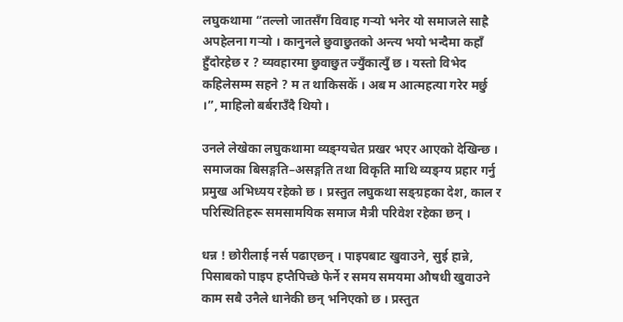लघुकथामा “तल्लो जातसँग विवाह गर्‍यो भनेर यो समाजले साह्रै अपहेलना गर्‍यो । कानुनले छुवाछुतको अन्त्य भयो भन्दैमा कहाँ हुँदोरहेछ र ? व्यवहारमा छुवाछुत ज्युँकात्युँ छ । यस्तो विभेद कहिलेसम्म सहने ? म त थाकिसकेँ । अब म आत्महत्या गरेर मर्छु ।”, माहिलो बर्बराउँदै थियो ।

उनले लेखेका लघुकथामा व्यङ्ग्यचेत प्रखर भएर आएको देखिन्छ । समाजका बिसङ्गति–असङ्गति तथा विकृति माथि व्यङ्ग्य प्रहार गर्नु प्रमुख अभिध्यय रहेको छ । प्रस्तुत लघुकथा सङ्ग्रहका देश, काल र परिस्थितिहरू समसामयिक समाज मैत्री परिवेश रहेका छन् ।

धन्न ! छोरीलाई नर्स पढाएछन् । पाइपबाट खुवाउने, सुई हान्ने, पिसाबको पाइप हप्तैपिच्छे फेर्ने र समय समयमा औषधी खुवाउने काम सबै उनैले धानेकी छन् भनिएको छ । प्रस्तुत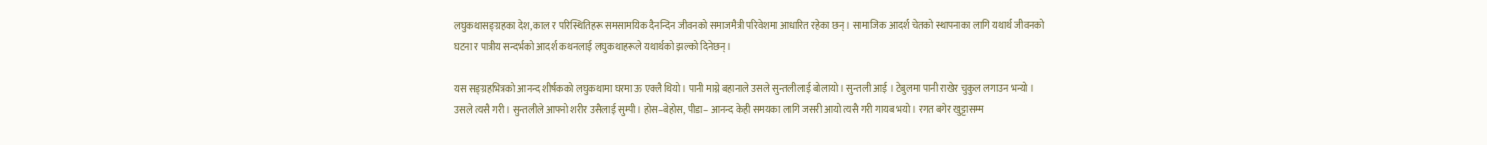लघुकथासङ्ग्रहका देश, काल र परिस्थितिहरू समसामयिक दैनन्दिन जीवनको समाजमैत्री परिवेशमा आधारित रहेका छन् । सामाजिक आदर्श चेतको स्थापनाका लागि यथार्थ जीवनको घटना र पात्रीय सन्दर्भको आदर्श कथनलाई लघुकथाहरूले यथार्थको झल्को दिनेछन् ।

यस सङ्ग्रहभित्रको आनन्द शीर्षकको लघुकथामा घरमा ऊ एक्लै थियो । पानी माग्ने बहानाले उसले सुन्तलीलाई बोलायो । सुन्तली आई । टेबुलमा पानी राखेर चुकुल लगाउन भन्यो । उसले त्यसै गरी । सुन्तलीले आफ्नो शरीर उसैलाई सुम्पी । होस–बेहोस, पीडा– आनन्द केही समयका लागि जसरी आयो त्यसै गरी गायब भयो । रगत बगेर खुट्टासम्म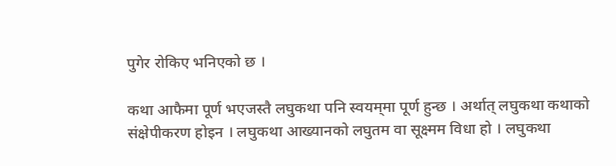पुगेर रोकिए भनिएको छ ।

कथा आफैमा पूर्ण भएजस्तै लघुकथा पनि स्वयम्‌मा पूर्ण हुन्छ । अर्थात् लघुकथा कथाको संक्षेपीकरण होइन । लघुकथा आख्यानको लघुतम वा सूक्ष्मम विधा हो । लघुकथा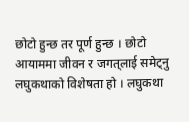छोटो हुन्छ तर पूर्ण हुन्छ । छोटो आयाममा जीवन र जगत्‌लाई समेट्नु लघुकथाको विशेषता हो । लघुकथा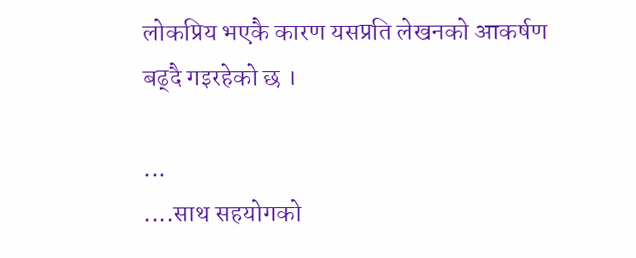लोकप्रिय भएकै कारण यसप्रति लेखनको आकर्षण बढ्दै गइरहेको छ ।

...
....साथ सहयोगको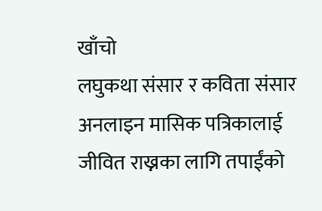खाँचो
लघुकथा संसार र कविता संसार अनलाइन मासिक पत्रिकालाई
जीवित राख्नका लागि तपाईंको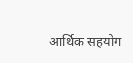आर्थिक सहयोग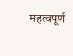महत्वपूर्ण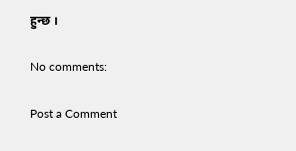हुन्छ ।

No comments:

Post a Comment